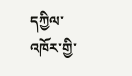དཀྱིལ་འཁོར་གྱི་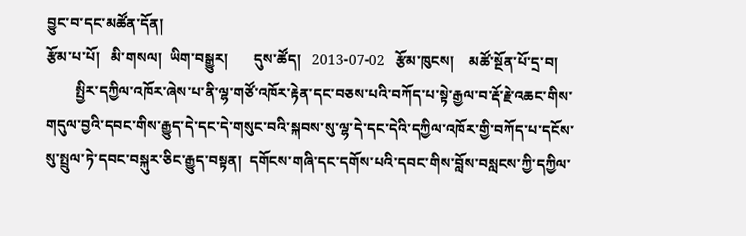བྱུང་བ་དང་མཚོན་དོན།
རྩོམ་པ་པོ།   མི་གསལ།  ཡིག་བསྒྱུར།       དུས་ཚོད།   2013-07-02   རྩོམ་ཁུངས།    མཚོ་སྔོན་པོ་དྲ་བ།
        སྤྱིར་དཀྱིལ་འཁོར་ཞེས་པ་ནི་ལྷ་གཙོ་འཁོར་རྟེན་དང་བཅས་པའི་བཀོད་པ་སྟེ་རྒྱལ་བ་རྡོ་རྗེ་འཆང་གིས་གདུལ་བྱའི་དབང་གིས་རྒྱུད་དེ་དང་དེ་གསུང་བའི་སྐབས་སུ་ལྷ་དེ་དང་དེའི་དཀྱིལ་འཁོར་གྱི་བཀོད་པ་དངོས་སུ་སྤྲུལ་ཏེ་དབང་བསྐུར་ཅིང་རྒྱུད་བསྟན།  དགོངས་གཞི་དང་དགོས་པའི་དབང་གིས་བློས་བསླངས་ཀྱི་དཀྱིལ་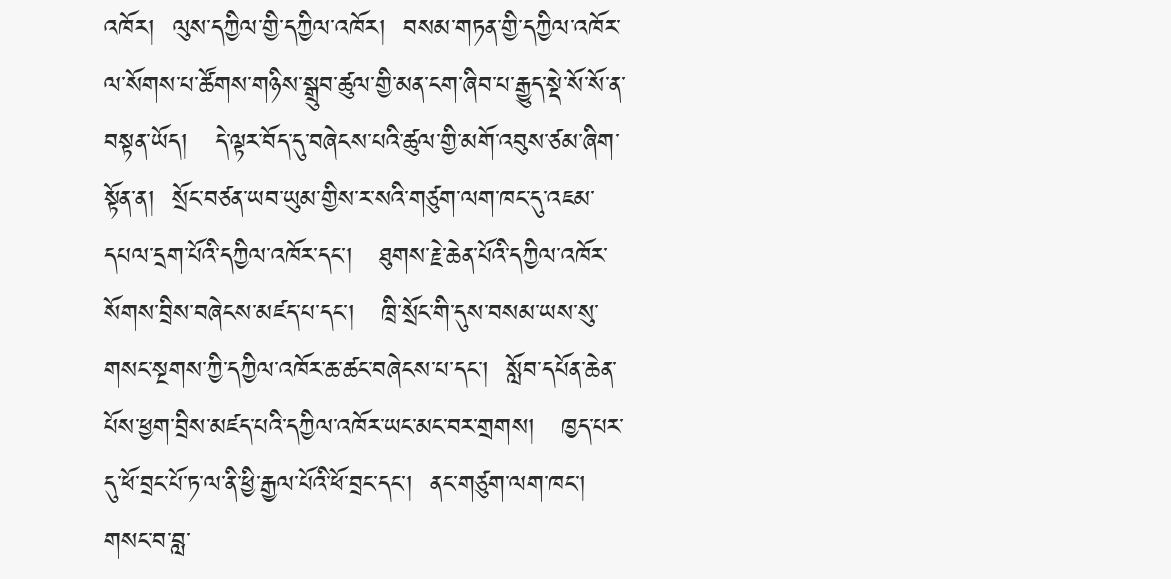འཁོར།  ལུས་དཀྱིལ་གྱི་དཀྱིལ་འཁོར།  བསམ་གཏན་གྱི་དཀྱིལ་འཁོར་ལ་སོགས་པ་ཚོགས་གཉིས་སྒྲུབ་ཚུལ་གྱི་མན་ངག་ཞིབ་པ་རྒྱུད་སྡེ་སོ་སོ་ན་བསྟན་ཡོད།   དེ་ལྟར་བོད་དུ་བཞེངས་པའི་ཚུལ་གྱི་མགོ་འབུས་ཙམ་ཞིག་སྟོན་ན།  སྲོང་བཙན་ཡབ་ཡུམ་གྱིས་ར་སའི་གཙུག་ལག་ཁང་དུ་འཇམ་དཔལ་དྲག་པོའི་དཀྱིལ་འཁོར་དང་།   ཐུགས་རྗེ་ཆེན་པོའི་དཀྱིལ་འཁོར་སོགས་བྲིས་བཞེངས་མཛད་པ་དང་།   ཁྲི་སྲོང་གི་དུས་བསམ་ཡས་སུ་གསང་སྔགས་ཀྱི་དཀྱིལ་འཁོར་ཆ་ཚང་བཞེངས་པ་དང་།  སློབ་དཔོན་ཆེན་པོས་ཕྱག་བྲིས་མཛད་པའི་དཀྱིལ་འཁོར་ཡང་མང་བར་གྲགས།   ཁྱད་པར་དུ་ཕོ་བྲང་པོ་ཏ་ལ་ནི་ཕྱི་རྒྱལ་པོའི་ཕོ་བྲང་དང་།  ནང་གཙུག་ལག་ཁང་།  གསང་བ་བླ་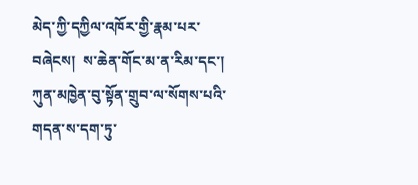མེད་ཀྱི་དཀྱིལ་འཁོར་གྱི་རྣམ་པར་བཞེངས།  ས་ཆེན་གོང་མ་ན་རིམ་དང་།  ཀུན་མཁྱེན་བུ་སྟོན་གྲུབ་ལ་སོགས་པའི་གདན་ས་དག་ཏུ་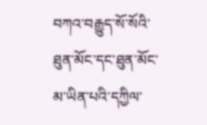བཀའ་བརྒྱུད་སོ་སོའི་ཐུན་མོང་དང་ཐུན་མོང་མ་ཡིན་པའི་དཀྱིལ་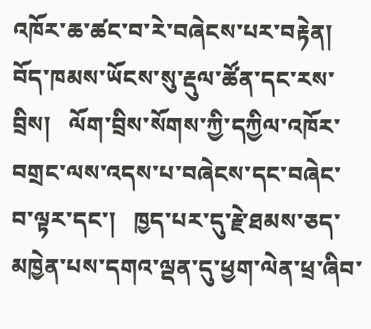འཁོར་ཆ་ཚང་བ་རེ་བཞེངས་པར་བརྟེན།  བོད་ཁམས་ཡོངས་སུ་རྡུལ་ཚོན་དང་རས་བྲིས།   ལོག་བྲིས་སོགས་ཀྱི་དཀྱིལ་འཁོར་བགྲང་ལས་འདས་པ་བཞེངས་དང་བཞེང་བ་ལྟར་དང་།   ཁྱད་པར་དུ་རྗེ་ཐམས་ཅད་མཁྱེན་པས་དགའ་ལྡན་དུ་ཕྱག་ལེན་ཕྲ་ཞིབ་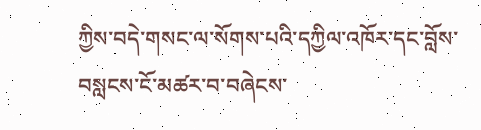ཀྱིས་བདེ་གསང་ལ་སོགས་པའི་དཀྱིལ་འཁོར་དང་བློས་བསླངས་ངོ་མཚར་བ་བཞེངས་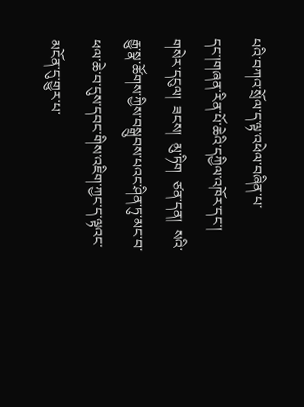པའི་བཀའ་སྲོལ་ད་ལྟ་འཕེལ་བཞིན་པ་དང་།གཞན་རིན་པོ་ཆེའི་དཀྱིལ་འཁོར་དང་།  གསེར་དངུལ།  ཟངས།  མུ་ཏིག  ཙན་དན།  སའི་རྒྱུ་སྣ་ཚོགས་ཀྱིས་བསྒྲུབས་པའང་ཤིན་ཏུ་མང་བ་ཕལ་ཆེ་བ་དུས་དབང་གིས་འཇིག་ཀྱང་ད་ལྟའང་མངོན་དུ་གྱུར་པ་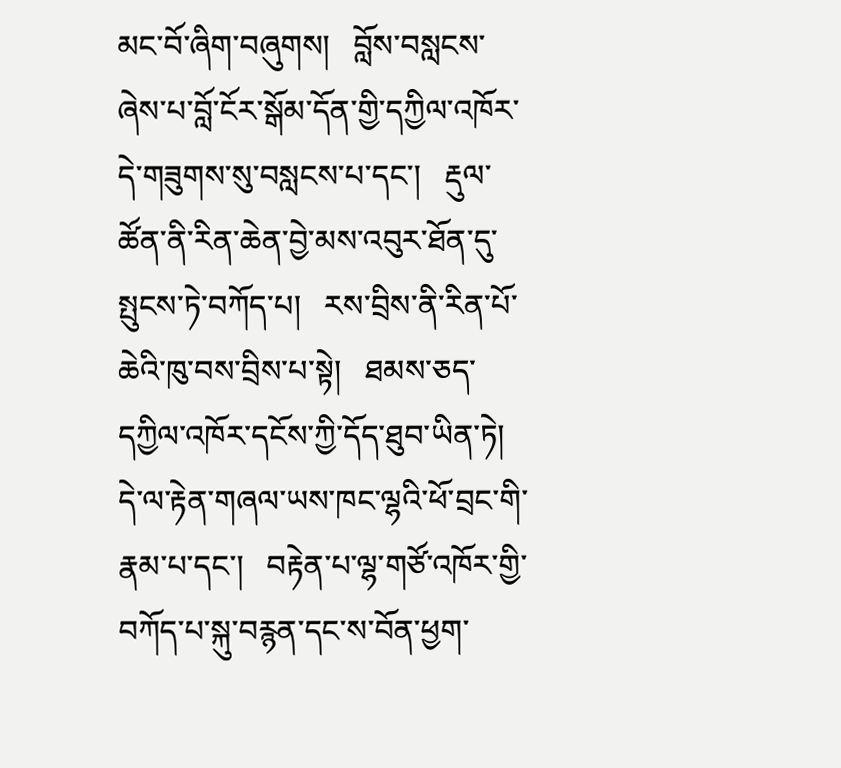མང་བོ་ཞིག་བཞུགས།   བློས་བསླངས་ཞེས་པ་བློ་ངོར་སྒོམ་དོན་གྱི་དཀྱིལ་འཁོར་དེ་གཟུགས་སུ་བསླངས་པ་དང་།   རྡུལ་ཚོན་ནི་རིན་ཆེན་བྱེ་མས་འབུར་ཐོན་དུ་སྤུངས་ཏེ་བཀོད་པ།   རས་བྲིས་ནི་རིན་པོ་ཆེའི་ཁུ་བས་བྲིས་པ་སྟེ།   ཐམས་ཅད་དཀྱིལ་འཁོར་དངོས་ཀྱི་དོད་ཐུབ་ཡིན་ཏེ།   དེ་ལ་རྟེན་གཞལ་ཡས་ཁང་ལྷའི་ཕོ་བྲང་གི་རྣམ་པ་དང་།   བརྟེན་པ་ལྷ་གཙོ་འཁོར་གྱི་བཀོད་པ་སྐུ་བརྙན་དང་ས་བོན་ཕྱག་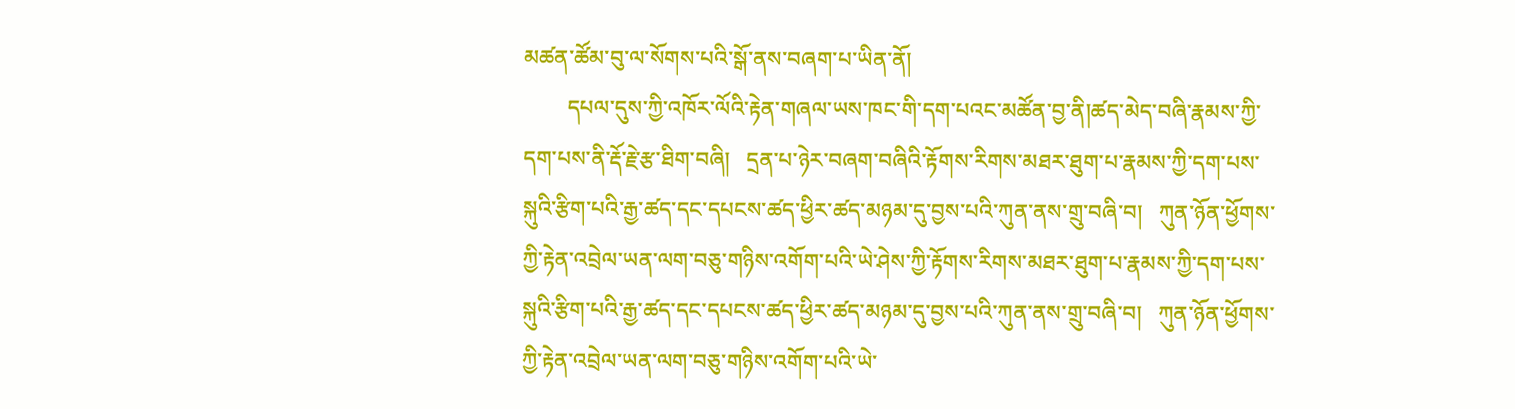མཚན་ཚོམ་བུ་ལ་སོགས་པའི་སྒོ་ནས་བཞག་པ་ཡིན་ནོ།
        དཔལ་དུས་ཀྱི་འཁོར་ལོའི་རྟེན་གཞལ་ཡས་ཁང་གི་དག་པའང་མཚོན་བྱ་ནི།ཚད་མེད་བཞི་རྣམས་ཀྱི་དག་པས་ནི་རྡོ་རྗེ་རྩ་ཐིག་བཞི།   དྲན་པ་ཉེར་བཞག་བཞིའི་རྟོགས་རིགས་མཐར་ཐུག་པ་རྣམས་ཀྱི་དག་པས་སྐུའི་རྩིག་པའི་རྒྱ་ཚད་དང་དཔངས་ཚད་ཕྱིར་ཚད་མཉམ་དུ་བྱས་པའི་ཀུན་ནས་གྲུ་བཞི་བ།   ཀུན་ཉོན་ཕྱོགས་ཀྱི་རྟེན་འབྲེལ་ཡན་ལག་བཅུ་གཉིས་འགོག་པའི་ཡེ་ཤེས་ཀྱི་རྟོགས་རིགས་མཐར་ཐུག་པ་རྣམས་ཀྱི་དག་པས་སྐུའི་རྩིག་པའི་རྒྱ་ཚད་དང་དཔངས་ཚད་ཕྱིར་ཚད་མཉམ་དུ་བྱས་པའི་ཀུན་ནས་གྲུ་བཞི་བ།   ཀུན་ཉོན་ཕྱོགས་ཀྱི་རྟེན་འབྲེལ་ཡན་ལག་བཅུ་གཉིས་འགོག་པའི་ཡེ་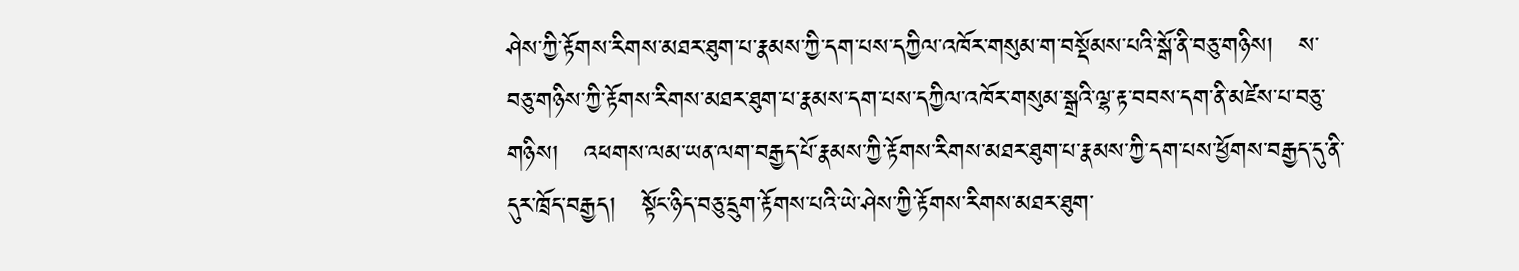ཤེས་ཀྱི་རྟོགས་རིགས་མཐར་ཐུག་པ་རྣམས་ཀྱི་དག་པས་དཀྱིལ་འཁོར་གསུམ་ག་བསྡོམས་པའི་སྒོ་ནི་བཅུ་གཉིས།   ས་བཅུ་གཉིས་ཀྱི་རྟོགས་རིགས་མཐར་ཐུག་པ་རྣམས་དག་པས་དཀྱིལ་འཁོར་གསུམ་སྒྲའི་ལྷ་རྟ་བབས་དག་ནི་མཛེས་པ་བཅུ་གཉིས།   འཕགས་ལམ་ཡན་ལག་བརྒྱད་པོ་རྣམས་ཀྱི་རྟོགས་རིགས་མཐར་ཐུག་པ་རྣམས་ཀྱི་དག་པས་ཕྱོགས་བརྒྱད་དུ་ནི་དུར་ཁྲོད་བརྒྱད།   སྟོང་ཉིད་བཅུ་དྲུག་རྟོགས་པའི་ཡེ་ཤེས་ཀྱི་རྟོགས་རིགས་མཐར་ཐུག་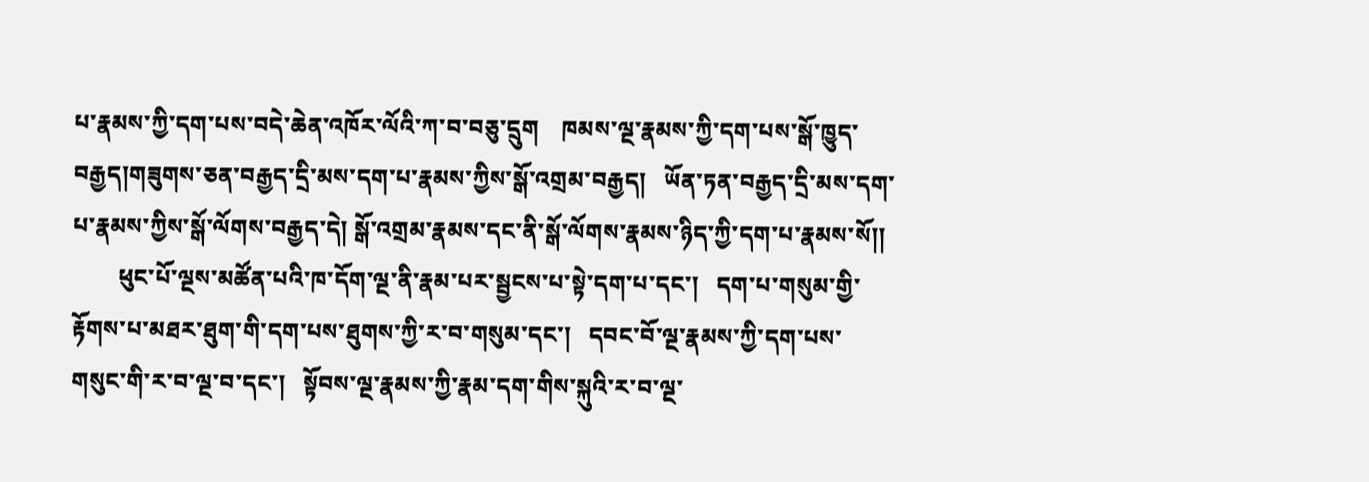པ་རྣམས་ཀྱི་དག་པས་བདེ་ཆེན་འཁོར་ལོའི་ཀ་བ་བཅུ་དྲུག    ཁམས་ལྔ་རྣམས་ཀྱི་དག་པས་སྒོ་ཁྱུད་བརྒྱད།གཟུགས་ཅན་བརྒྱད་དྲི་མས་དག་པ་རྣམས་ཀྱིས་སྒོ་འགྲམ་བརྒྱད།   ཡོན་ཏན་བརྒྱད་དྲི་མས་དག་པ་རྣམས་ཀྱིས་སྒོ་ལོགས་བརྒྱད་དེ། སྒོ་འགྲམ་རྣམས་དང་ནི་སྒོ་ལོགས་རྣམས་ཉིད་ཀྱི་དག་པ་རྣམས་སོ།།
        ཕུང་པོ་ལྔས་མཚོན་པའི་ཁ་དོག་ལྔ་ནི་རྣམ་པར་སྦྱངས་པ་སྟེ་དག་པ་དང་།   དག་པ་གསུམ་གྱི་རྟོགས་པ་མཐར་ཐུག་གི་དག་པས་ཐུགས་ཀྱི་ར་བ་གསུམ་དང་།   དབང་བོ་ལྔ་རྣམས་ཀྱི་དག་པས་གསུང་གི་ར་བ་ལྔ་བ་དང་།   སྟོབས་ལྔ་རྣམས་ཀྱི་རྣམ་དག་གིས་སྐུའི་ར་བ་ལྔ་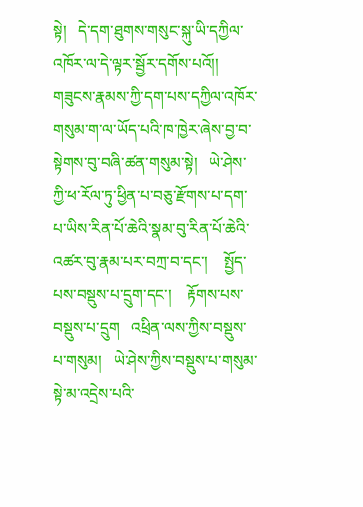སྟེ།   དེ་དག་ཐུགས་གསུང་སྐུ་ཡི་དཀྱིལ་འཁོར་ལ་དེ་ལྟར་སྦྱོར་དགོས་པའོ།།   གཟུངས་རྣམས་ཀྱི་དག་པས་དཀྱིལ་འཁོར་གསུམ་ག་ལ་ཡོད་པའི་ཁ་ཁྱེར་ཞེས་བྱ་བ་སྟེགས་བུ་བཞི་ཚན་གསུམ་སྟེ།   ཡེ་ཤེས་ཀྱི་ཕ་རོལ་ཏུ་ཕྱིན་པ་བཅུ་རྫོགས་པ་དག་པ་ཡིས་རིན་པོ་ཆེའི་སྣམ་བུ་རིན་པོ་ཆེའི་འཚར་བུ་རྣམ་པར་བཀྲ་བ་དང་།    སྤྱོད་པས་བསྡུས་པ་དྲུག་དང་།    རྟོགས་པས་བསྡུས་པ་དྲུག   འཕྲིན་ལས་ཀྱིས་བསྡུས་པ་གསུམ།   ཡེ་ཤེས་ཀྱིས་བསྡུས་པ་གསུམ་སྟེ་མ་འདྲེས་པའི་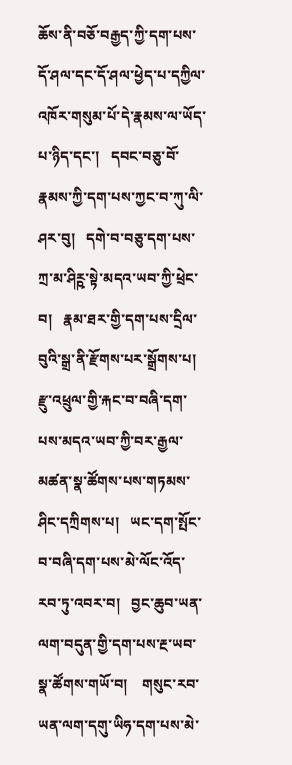ཆོས་ནི་བཅོ་བརྒྱད་ཀྱི་དག་པས་དོ་ཤལ་དང་དོ་ཤལ་ཕྱེད་པ་དཀྱིལ་འཁོར་གསུམ་པོ་དེ་རྣམས་ལ་ཡོད་པ་ཉིད་དང་།   དབང་བཅུ་བོ་རྣམས་ཀྱི་དག་པས་ཀྱང་བ་ཀུ་ལི་ཤར་བུ།   དགེ་བ་བཅུ་དག་པས་ཀྲ་མ་ཤིཪྵ་སྟེ་མདའ་ཡབ་ཀྱི་ཕྲེང་བ།   རྣམ་ཐར་གྱི་དག་པས་དྲིལ་བུའི་སྒྲ་ནི་རྫོགས་པར་སྒྲོགས་པ།    རྫུ་འཕྲུལ་གྱི་རྐང་བ་བཞི་དག་པས་མདའ་ཡབ་ཀྱི་བར་རྒྱལ་མཚན་སྣ་ཚོགས་པས་གཏམས་ཤིང་དཀྲིགས་པ།   ཡང་དག་སྤོང་བ་བཞི་དག་པས་མེ་ལོང་འོད་རབ་ཏུ་འབར་བ།   བྱང་ཆུབ་ཡན་ལག་བདུན་གྱི་དག་པས་རྔ་ཡབ་སྣ་ཚོགས་གཡོ་བ།    གསུང་རབ་ཡན་ལག་དགུ་ཡིཧ་དག་པས་མེ་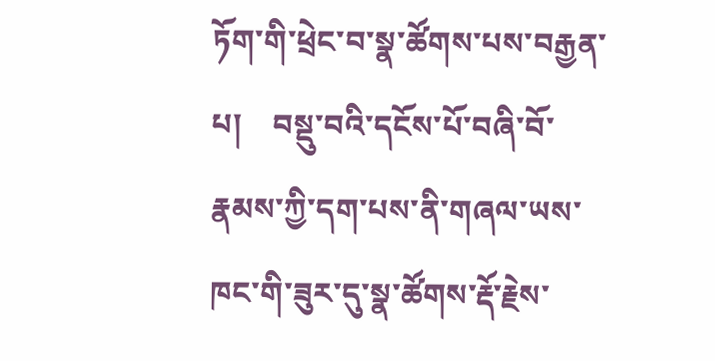ཏོག་གི་ཕྲེང་བ་སྣ་ཚོགས་པས་བརྒྱན་པ།    བསྡུ་བའི་དངོས་པོ་བཞི་བོ་རྣམས་ཀྱི་དག་པས་ནི་གཞལ་ཡས་ཁང་གི་ཟུར་དུ་སྣ་ཚོགས་རྡོ་རྗེས་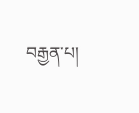བརྒྱན་པ།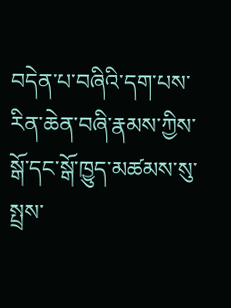བདེན་པ་བཞིའི་དག་པས་རིན་ཆེན་བཞི་རྣམས་ཀྱིས་སྒོ་དང་སྒོ་ཁྱུད་མཚམས་སུ་སྤྲས་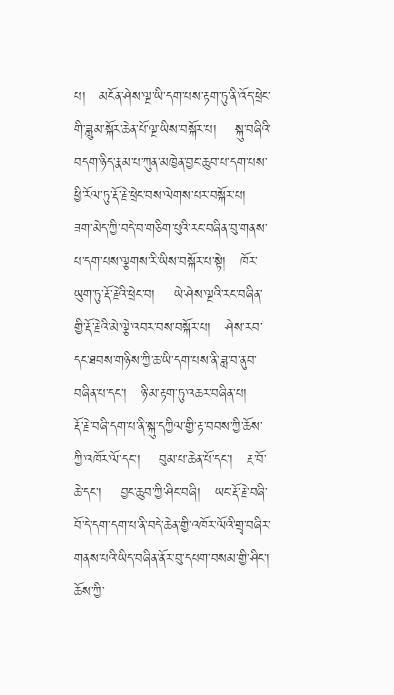པ།   མངོན་ཤེས་ལྔ་ཡི་དག་པས་རྟག་ཏུ་ནི་འོད་ཕྲེང་གི་ཟླུམ་སྐོར་ཆེན་པོ་ལྔ་ཡིས་བསྐོར་པ།    སྐུ་བཞིའི་བདག་ཉིད་རྣམ་པ་ཀུན་མཁྱེན་བྱང་ཆུབ་པ་དག་པས་ཕྱི་རོལ་ཏུ་རྡོ་རྗེ་ཕྲེང་བས་ལེགས་པར་བསྐོར་པ།    ཟག་མེད་ཀྱི་བདེ་བ་གཅིག་པུའི་རང་བཞིན་བུ་གནས་པ་དག་པས་ལྕགས་རི་ཡིས་བསྐོར་པ་སྟེ།   ཁོར་ཡུག་ཏུ་རྡོ་རྗེའི་ཕྲེང་བ།    ཡེ་ཤེས་ལྔའི་རང་བཞིན་གྱི་རྡོ་རྗེའི་མེ་ལྕེ་འབར་བས་བསྐོར་པ།   ཤེས་རབ་དང་ཐབས་གཉིས་ཀྱི་ཆ་ཡི་དག་པས་ནི་ཟླ་བ་ནུབ་བཞིན་པ་དང་།   ཉི་མ་རྟག་ཏུ་འཆར་བཞིན་པ།    རྡོ་རྗེ་བཞི་དག་པ་ནི་སྐུ་དཀྱིལ་གྱི་རྟ་བབས་ཀྱི་ཆོས་ཀྱི་འཁོར་ལོ་དང་།    བུམ་པ་ཆེན་པོ་དང་།   རྔ་བོ་ཆེ་དང་།    བྱང་ཆུབ་ཀྱི་ཤིང་བཞི།   ཡང་རྡོ་རྗེ་བཞི་བོ་དེ་དག་དག་པ་ནི་བདེ་ཆེན་གྱི་འཁོར་ལོའི་གྲྭ་བཞིར་གནས་པའི་ཡིད་བཞིན་ནོར་བུ་དཔག་བསམ་གྱི་ཤིང་།       ཆོས་ཀྱི་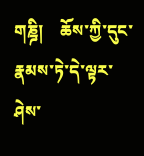གཎྜི།    ཆོས་ཀྱི་དུང་རྣམས་ཏེ་དེ་ལྟར་ཤེས་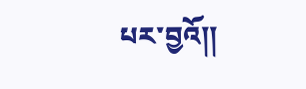པར་བྱའོ།།